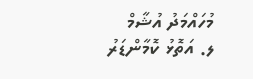މުހައްމަދު އުޝާމް
ލ. އަތޮޅު ކޮމާންޑަރު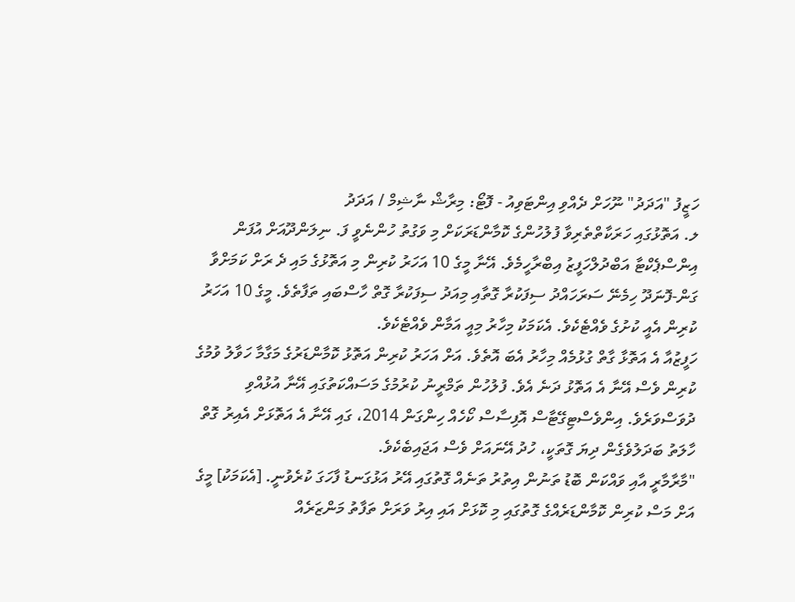ހަޒީފު "އަދަދު" ނޫހަށް ދެއްވި އިންޓަވިއު - ފޮޓޯ: މިރާޝް ނާޝިމް / އަދަދު
ލ. އަތޮޅުގައި ހަރަކާތްތެރިވާ ފުލުހުންގެ ކޮމާންޑަރަކަށް މި ވަގުތު ހުންނެވީ ފަ. ނިލަންދޫއަށް އުފަން އިންސްޕެކްޓާ އަބްދުލްހަފީޒު އިބްރާހީމެވެ. އޭނާ މީގެ 10 އަހަރު ކުރިން މި އަތޮޅުގެ މައި ދެ ރަށް ކަމަށްވާ ގަން-ފޮނަދޫ ހިމެނޭ ސަރަހައްދު ސިފަކުރާ ގޮތާއި މިއަދު ސިފަކުރާ ގޮތް ހާސްބައި ތަފާތެވެ. މީގެ 10 އަހަރު ކުރިން އެއީ ކުށުގެ ވެއްޓެކެވެ. އެކަމަކު މިހާރު މިއީ އަމާން ވެއްޓެކެވެ.
ހަފީޒުއާ އެ އަތޮޅާ ގާތް ގުޅުމެއް މިހާރު އެބަ އޮތެވެ. އަށް އަހަރު ކުރިން އަތޮޅު ކޮމާންޑަރުގެ މަގާމާ ހަވާލު ވުމުގެ ކުރިން ވެސް އޭނާ އެ އަތޮޅު ދަނެ އެވެ. ފުލުހުން ތަމްރީނު ކުރުމުގެ މަސައްކަތުގައި އޭނާ އުޅުއްވި ދުވަސްވަރެވެ. އިންވެސްޓިގޭޓާސް އޮފިސާސް ކޯހެއް ހިންގަން 2014، ގައި އޭނާ އެ އަތޮޅަށް އެއިރު ގޮތް ހާލަތު ބަދަލުވެގެން ދިޔަ ގޮތަކީ، ހުދު އޭނައަށް ވެސް އަޖައިބެކެވެ.
"މާރާމާރީ އާއި ވައްކަން ބޮޑު ތަނުން އިތުރު ތަނެއް ގޮތުގައި އޭރު އަޅުގަނޑު ފާހަގަ ކުރެވުނީ. [އެކަމަކު] މީގެ އަށް މަސް ކުރިން ކޮމާންޑަރެއްގެ ގޮތުގައި މި ކޮޅަށް އައި އިރު ވަރަށް ތަފާތު މަންޒަރެއް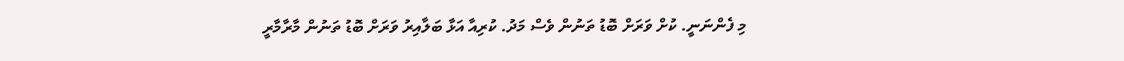މި ފެންނަނީ. ކުށް ވަރަށް ބޮޑު ތަނުން ވެސް މަދު. ކުރިއާ އަޅާ ބަލާއިރު ވަރަށް ބޮޑު ތަނުން މާރާމާރީ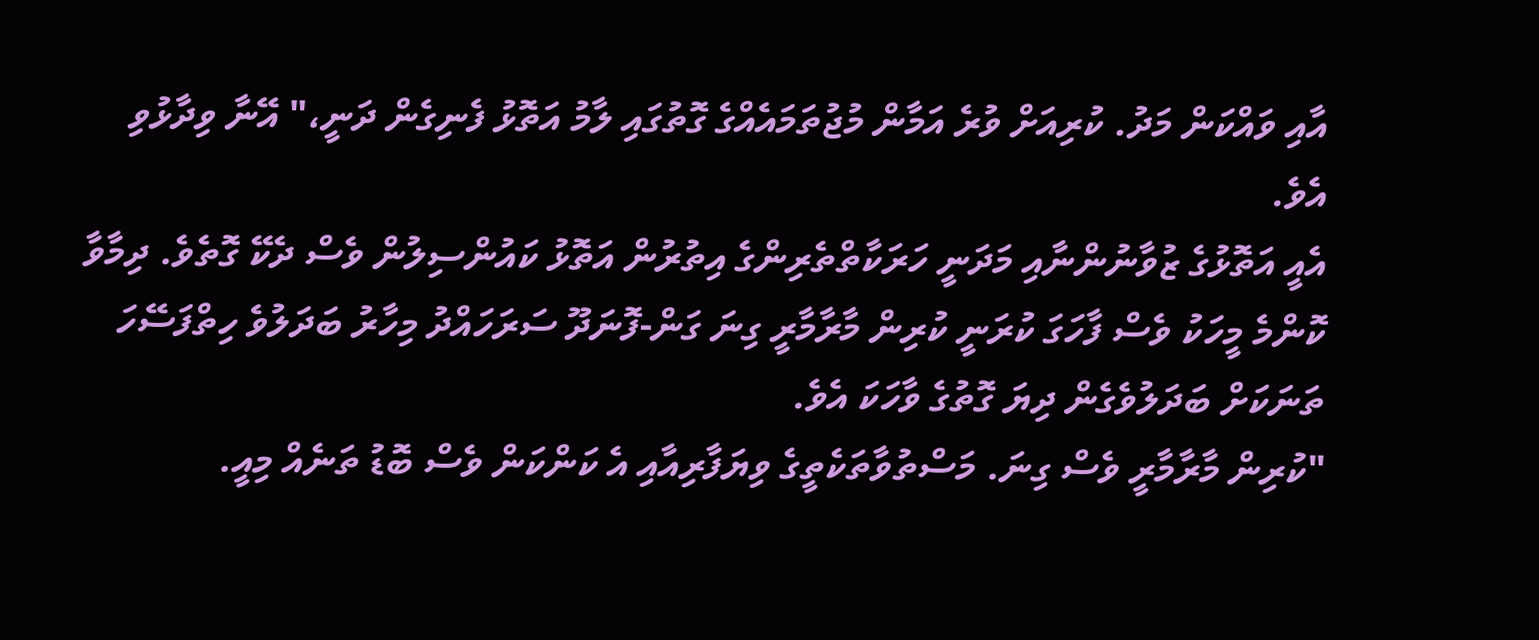އާއި ވައްކަން މަދު. ކުރިއަށް ވުރެ އަމާން މުޖުތަމައެއްގެ ގޮތުގައި ލާމު އަތޮޅު ފެނިގެން ދަނީ،" އޭނާ ވިދާޅުވި އެވެ.
އެއީ އަތޮޅުގެ ޒުވާނުންނާއި މަދަނީ ހަރަކާތްތެރިންގެ އިތުރުން އަތޮޅު ކައުންސިލުން ވެސް ދެކޭ ގޮތެވެ. ދިމާވާ ކޮންމެ މީހަކު ވެސް ފާހަގަ ކުރަނީ ކުރިން މާރާމާރީ ގިނަ ގަން-ފޮނަދޫ ސަރަހައްދު މިހާރު ބަދަލުވެ ހިތްފަސޭހަ ތަނަކަށް ބަދަލުވެގެން ދިޔަ ގޮތުގެ ވާހަކަ އެވެ.
"ކުރިން މާރާމާރީ ވެސް ގިނަ. މަސްތުވާތަކެތީގެ ވިޔަފާރިއާއި އެ ކަންކަން ވެސް ބޮޑު ތަނެއް މިއީ.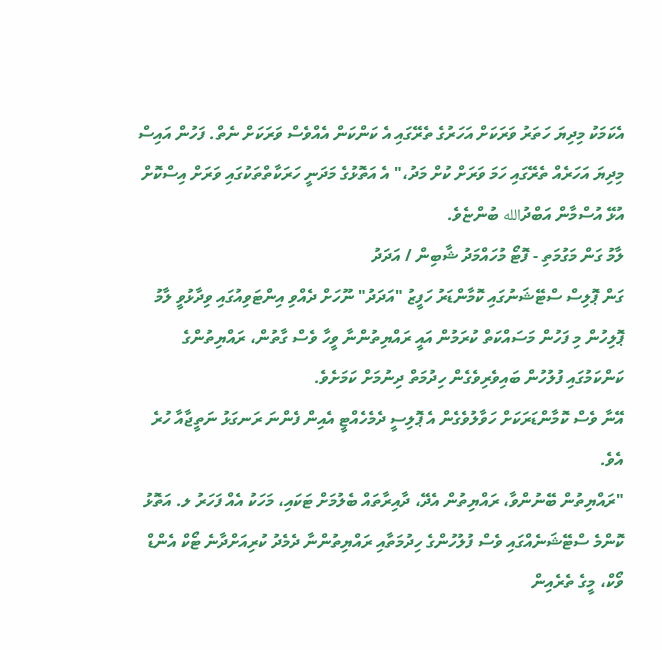އެކަމަކު މިދިޔަ ހަތަރު ވަރަކަށް އަހަރުގެ ތެރޭގައި އެ ކަންކަން އެއްވެސް ވަރަކަށް ނެތް. ފަހުން އައިސް މިދިޔަ އަހަރެއް ތެރޭގައި ހަމަ ވަރަށް ކުށް މަދު،" އެ އަތޮޅުގެ މަދަނީ ހަރަކާތްތަކުގައި ވަރަށް އިސްކޮށް އުޅޭ އުސްމާން އަބްދުالله ބުންޏެވެ.
ލާމު ގަން މަގުމަތި - ފޮޓޯ މުހައްމަދު ޝާބިން / އަދަދު
ގަން ޕޮލިސް ސްޓޭޝަނުގައި ކޮމާންޑަރު ހަފީޒު "އަދަދު" ނޫހަށް ދެއްވި އިންޓަވިއުގައި ވިދާޅުވީ ލާމު ޕޮލިހުން މި ފަހުން މަސައްކަތް ކުރަމުން އައީ ރައްޔިތުންނާ ވީހާ ވެސް ގާތުން، ރައްޔިތުންގެ ކަންކަމުގައި ފުލުހުން ބައިވެރިވެގެން ހިދުމަތް ދިނުމަށް ކަމަށެވެ.
އޭނާ ވެސް ކޮމާންޑަރަކަށް ހަވާލުވެގެން އެ ޕޮލިސީ ދެމެހެއްޓީ އެއިން ފެންނަ ރަނގަޅު ނަތީޖާއާ ހުރެ އެވެ.
"ރައްޔިތުން ބޭނުންވާ، ރައްޔިތުން އެދޭ، ދާއިރާތައް ބެލުމަށް ޓަކައި، މަހަކު އެއް ފަހަރު ލ. އަތޮޅު ކޮންމެ ސްޓޭޝަނެއްގައި ވެސް ފުލުހުންގެ ހިދުމަތާއި ރައްޔިތުންނާ ދެމެދު ކުރިއަށްދާނެ ޓޯކް އެންޑް ވޯކް، މީގެ ތެރެއިން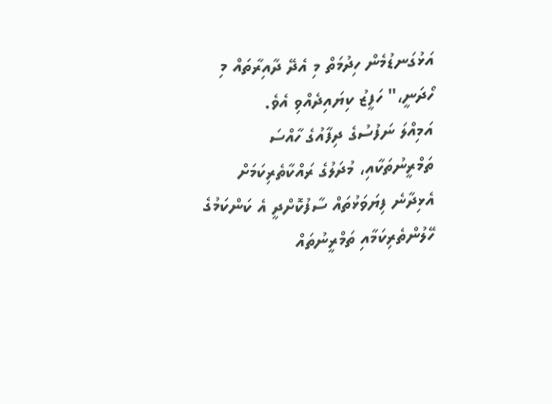އަޅުގަނޑުމެން ހިދުމަތް މި އެދޭ ދާއިރާތައް މި ހޯދަނީ،" ހަފީޒު ކިޔައިދެއްވި އެވެ.
އަމިއްލަ ނަފުސުގެ ދިފާއުގެ ހާއްސަ ތަމްރީނުތަކާއި، މުދަލުގެ ރައްކާތެރިކަމަށް އެޅިދާނެ ފިޔަވަޅުތައް ސާފުކޮށްދީ އެ ކަންކަމުގެ ހޭލުންތެރިކަމާއި ތަމްރީނުތައް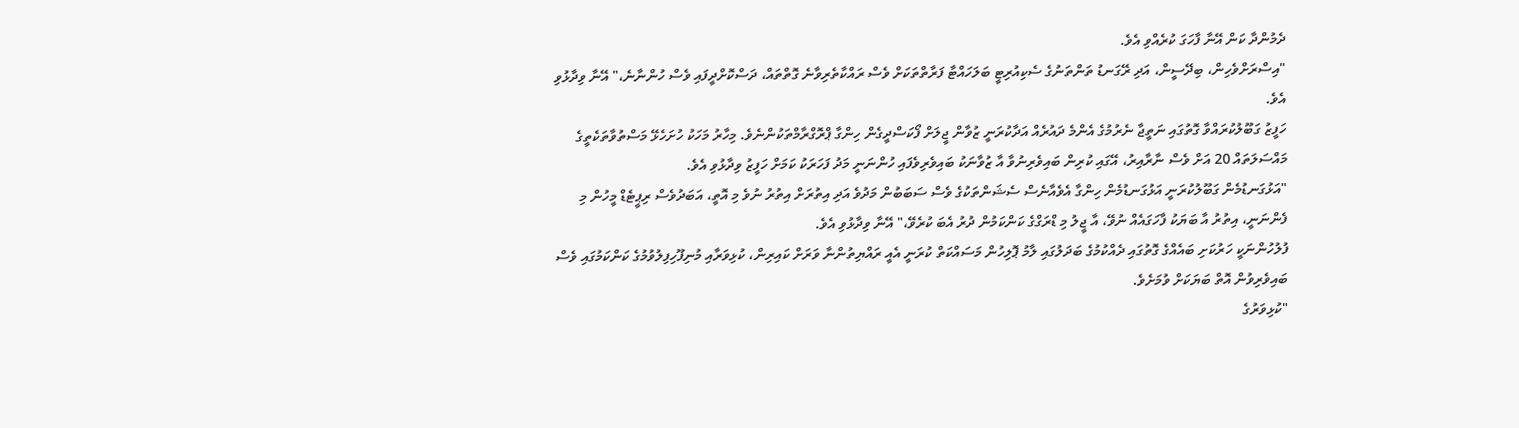ދެމުންދާ ކަން އޭނާ ފާހަގަ ކުރެއްވި އެވެ.
"އިސްރަށްވެހިން، ބިދޭސީން، އަދި ރޭގަނޑު ތަންތަނުގެ ސެކިއުރިޓީ ބަލަހައްޓާ ފަރާތްތަކަށް ވެސް ރައްކާތެރިވާނެ ގޮތްތައް، ދަސްކޮށްދީފައި ވެސް ހުންނާނެ،" އޭނާ ވިދާޅުވި އެވެ.
ހަފީޒު ގަބޫލުކުރައްވާ ގޮތުގައި ނަތީޖާ ނެރުމުގެ އެންމެ ދައުރެއް އަދާކުރަނީ ޒުވާން ޖީލަށް ފޯކަސްދީގެން ހިންގާ ޕްރޮގްރާމްތަކުންނެވެ. މިހާރު މަހަކު ހުށަހެޅޭ މަސްތުވާތަކެތީގެ މައްސަލަތައް 20 އަށް ވެސް ނާރާއިރު، އޭގައި ކުރިން ބައިވެރިނުވާ އާ ޒުވާނަކު ބައިވެރިވެފައި ހުންނަނީ މަދު ފަހަރަކު ކަމަށް ހަފީޒު ވިދާޅުވި އެވެ.
"އަޅުގަނޑުމެން ގަބޫލުކުރަނީ އަޅުގަނޑުމެން ހިންގާ އެވެއާނެސް ސެޝަންތަކުގެ ވެސް ސަބަބުން މަދުވެ އަދި އިތުރަށް އިތުރު ނުވެ މި އޮތީ، އަބަދުވެސް ރިޕީޓެޑް މީހުން މި ފެންނަނީ، އިތުރު އާ ބަޔަކު ފާހަގައެއް ނުވޭ، އާ ޖީލު މި ޑްރަގްގެ ކަންކަމުން ދުރު އެބަ ކުރެވޭ،" އޭނާ ވިދާޅުވި އެވެ.
ފުލުހުންނަކީ ހަރުކަށި ބައެއްގެ ގޮތުގައި ދެއްކުމުގެ ބަދަލުގައި ލާމު ޕޮލިހުން މަސައްކަތް ކުރަނީ އެއީ ރައްޔިތުންނާ ވަރަށް ކައިރިން، ކުޅިވަރާއި މުނިފޫހިފިލުވުމުގެ ކަންކަމުގައި ވެސް ބައިވެރިވުން އޮތް ބަޔަކަށް ވުމަށެވެ.
"ކުޅިވަރުގެ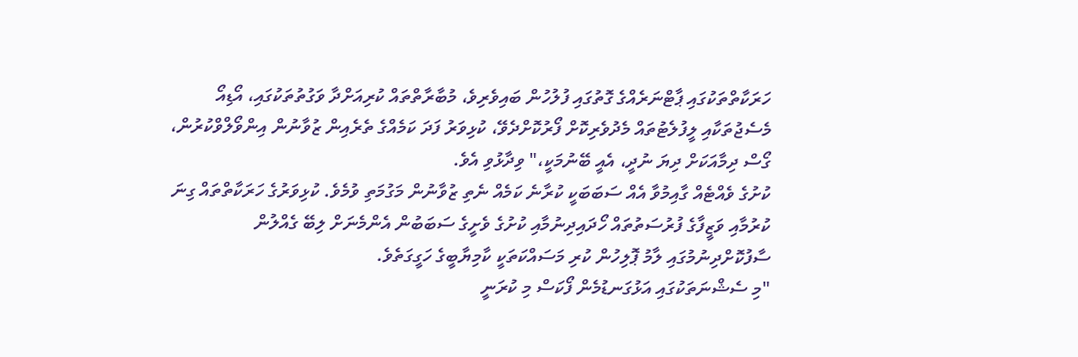ހަރަކާތްތަކުގައި ޕާޓްނަރެއްގެ ގޮތުގައި ފުލުހުން ބައިވެރިވެ، މުބާރާތްތައް ކުރިއަށްދާ ވަގުތުތަކުގައި، އޯޑިއޯ މެސެޖުތަކާއި ލީފުލެޓުތައް މެދުވެރިކޮށް ފޯރުކޮށްދެވޭ، ކުޅިވަރު ފަދަ ކަމެއްގެ ތެރެއިން ޒުވާނުން އިންވޯލްވްކުރުން، ގޯސް ދިމާއަކަށް ދިޔަ ނުދީ، އެއީ ބޭނުމަކީ،" ވިދާޅުވި އެވެ.
ކުށުގެ ވެއްޓެއް ގާއިމުވާ އެއް ސަބަބަކީ ކުރާނެ ކަމެއް ނެތި ޒުވާނުން މަގުމަތި ވުމެވެ. ކުޅިވަރުގެ ހަރަކާތްތައް ގިނަ ކުރުމާއި ވަޒީފާގެ ފުރުސަތުތައް ހޯދައިދިނުމާއި ކުށުގެ ވެށީގެ ސަބަބުން އެންމެނަށް ލިބޭ ގެއްލުން ސާފުކޮށްދިނުމުގައި ލާމު ޕޮލިހުން ކުރި މަސައްކަތަކީ ކާމިޔާބީގެ ހަގީގަތެވެ.
"މި ސެޝްނަތަކުގައި އަޅުގަނޑުމެން ފޯކަސް މި ކުރަނީ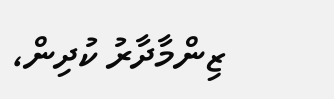ޒިންމާދާރު ކުދިން،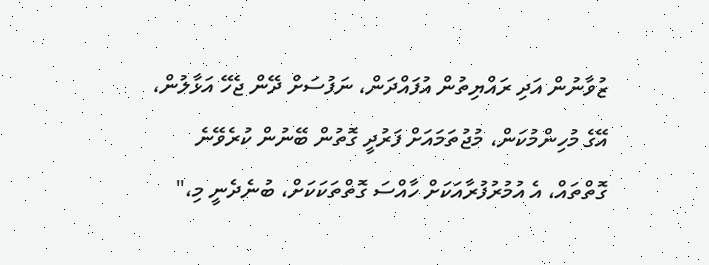ޒުވާނުން އަދި ރައްޔިތުން އުފައްދަން، ނަފުސަށް ދޭން ޖެހޭ އަޅާލުން، އޭގެ މުހިންމުކަން، މުޖުތަމައަށް ފަރުދީ ގޮތުން ބޭނުން ކުރެވޭނެ ގޮތްތައް، އެ އުމުރުފުރާއަކަށް ހާއްސަ ގޮތްތަކަކަށް، ބުނެދެނީ މި،"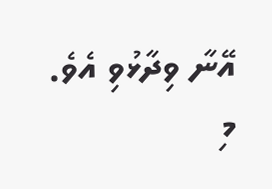އޭނާ ވިދާޅުވި އެވެ.
މި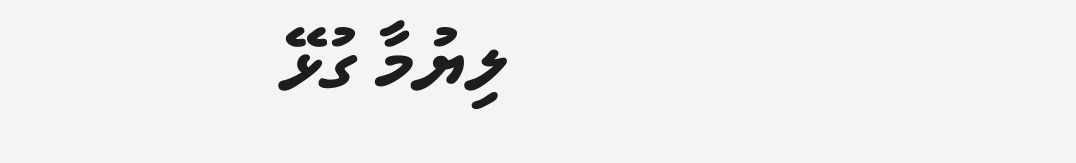ލިޔުމާ ގުޅޭ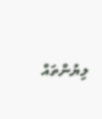ލިޔުންތައް